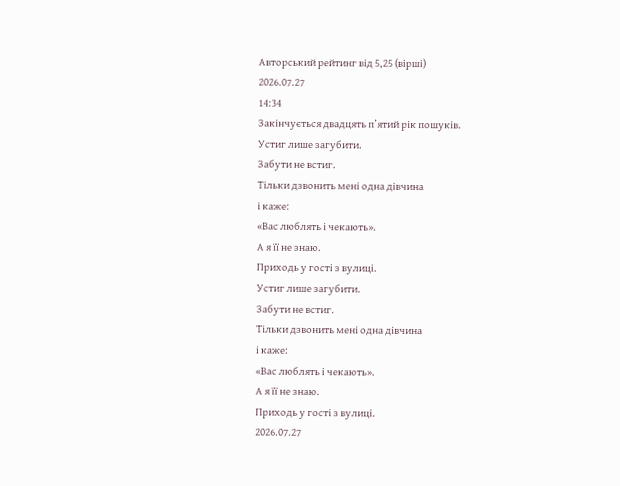Авторський рейтинг від 5,25 (вірші)
2026.07.27
14:34
Закінчується двадцять п’ятий рік пошуків.
Устиг лише загубити.
Забути не встиг.
Тільки дзвонить мені одна дівчина
і каже:
«Вас люблять і чекають».
А я її не знаю.
Приходь у гості з вулиці.
Устиг лише загубити.
Забути не встиг.
Тільки дзвонить мені одна дівчина
і каже:
«Вас люблять і чекають».
А я її не знаю.
Приходь у гості з вулиці.
2026.07.27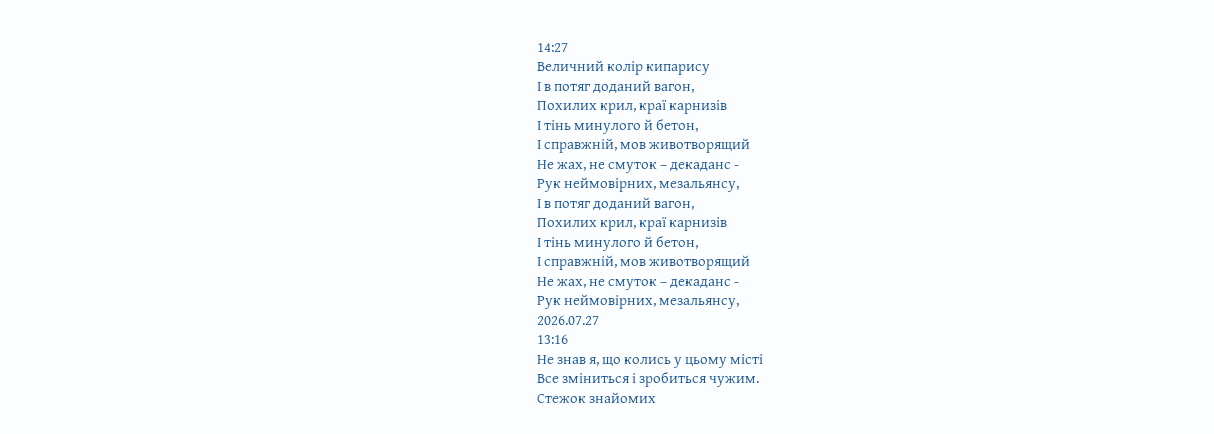14:27
Величний колір кипарису
І в потяг доданий вагон,
Похилих крил, краї карнизів
І тінь минулого й бетон,
І справжній, мов животворящий
Не жах, не смуток – декаданс -
Рук неймовірних, мезальянсу,
І в потяг доданий вагон,
Похилих крил, краї карнизів
І тінь минулого й бетон,
І справжній, мов животворящий
Не жах, не смуток – декаданс -
Рук неймовірних, мезальянсу,
2026.07.27
13:16
Не знав я, що колись у цьому місті
Все зміниться і зробиться чужим.
Стежок знайомих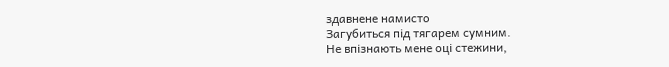здавнене намисто
Загубиться під тягарем сумним.
Не впізнають мене оці стежини,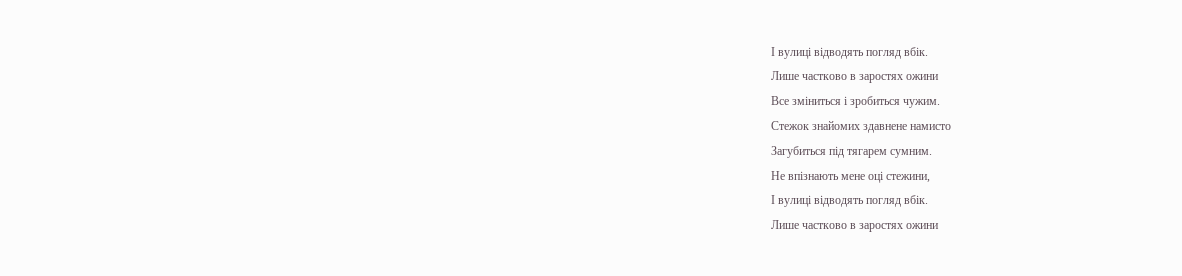І вулиці відводять погляд вбік.
Лише частково в заростях ожини
Все зміниться і зробиться чужим.
Стежок знайомих здавнене намисто
Загубиться під тягарем сумним.
Не впізнають мене оці стежини,
І вулиці відводять погляд вбік.
Лише частково в заростях ожини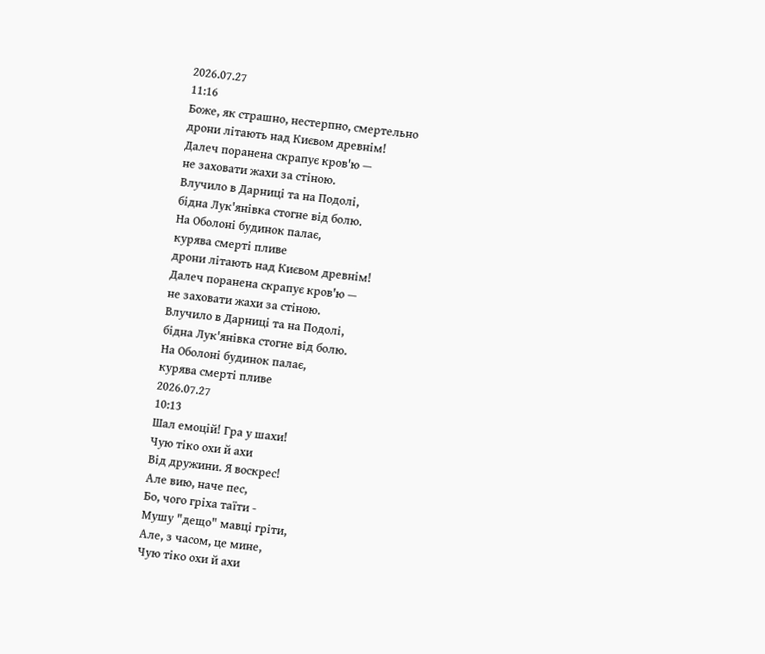2026.07.27
11:16
Боже, як страшно, нестерпно, смертельно
дрони літають над Києвом древнім!
Далеч поранена скрапує кров'ю —
не заховати жахи за стіною.
Влучило в Дарниці та на Подолі,
бідна Лук'янівка стогне від болю.
На Оболоні будинок палає,
курява смерті пливе
дрони літають над Києвом древнім!
Далеч поранена скрапує кров'ю —
не заховати жахи за стіною.
Влучило в Дарниці та на Подолі,
бідна Лук'янівка стогне від болю.
На Оболоні будинок палає,
курява смерті пливе
2026.07.27
10:13
Шал емоцій! Гра у шахи!
Чую тіко охи й ахи
Від дружини. Я воскрес!
Але вию, наче пес,
Бо, чого гріха таїти -
Мушу "дещо" мавці гріти,
Але, з часом, це мине,
Чую тіко охи й ахи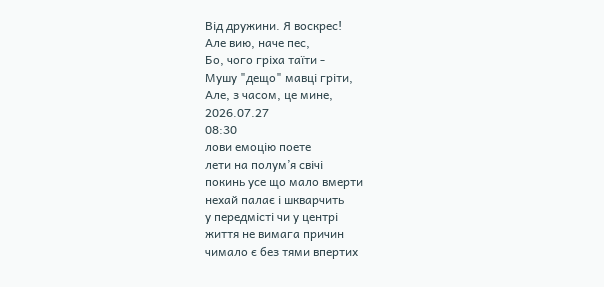Від дружини. Я воскрес!
Але вию, наче пес,
Бо, чого гріха таїти -
Мушу "дещо" мавці гріти,
Але, з часом, це мине,
2026.07.27
08:30
лови емоцію поете
лети на полум’я свічі
покинь усе що мало вмерти
нехай палає і шкварчить
у передмісті чи у центрі
життя не вимага причин
чимало є без тями впертих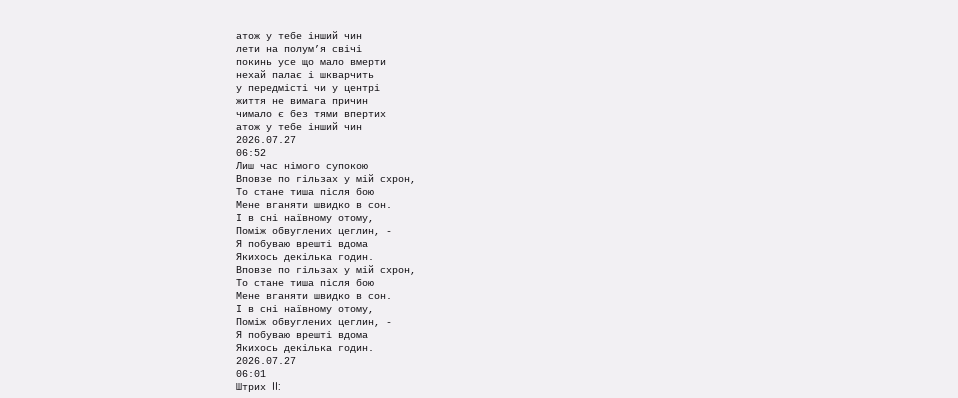атож у тебе інший чин
лети на полум’я свічі
покинь усе що мало вмерти
нехай палає і шкварчить
у передмісті чи у центрі
життя не вимага причин
чимало є без тями впертих
атож у тебе інший чин
2026.07.27
06:52
Лиш час німого супокою
Вповзе по гільзах у мій схрон,
То стане тиша після бою
Мене вганяти швидко в сон.
І в сні наївному отому,
Поміж обвуглених цеглин, -
Я побуваю врешті вдома
Якихось декілька годин.
Вповзе по гільзах у мій схрон,
То стане тиша після бою
Мене вганяти швидко в сон.
І в сні наївному отому,
Поміж обвуглених цеглин, -
Я побуваю врешті вдома
Якихось декілька годин.
2026.07.27
06:01
Штрих II: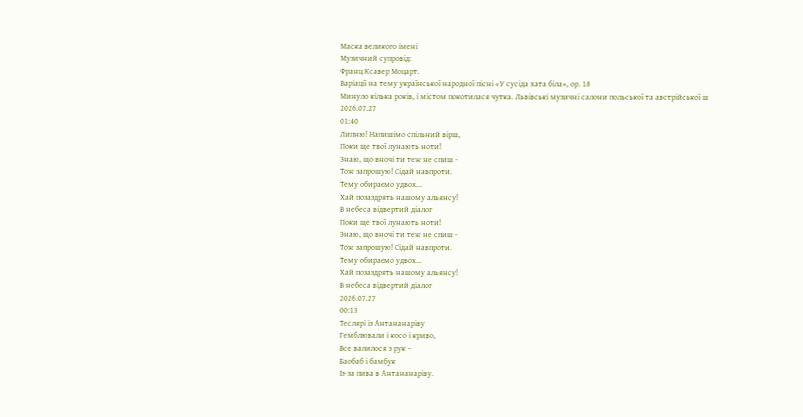Маска великого імені
Музичний супровід:
Франц Ксавер Моцарт.
Варіації на тему української народної пісні «У сусіда хата біла», ор. 18
Минуло кілька років, і містом покотилася чутка. Львівські музичні салони польської та австрійської ш
2026.07.27
01:40
Липню! Напишімо спільний вірш,
Поки ще твої лунають ноти!
Знаю, що вночі ти теж не спиш -
Тож запрошую! Сідай навпроти.
Тему обираємо удвох...
Хай позаздрять нашому альянсу!
В небеса відвертий діалог
Поки ще твої лунають ноти!
Знаю, що вночі ти теж не спиш -
Тож запрошую! Сідай навпроти.
Тему обираємо удвох...
Хай позаздрять нашому альянсу!
В небеса відвертий діалог
2026.07.27
00:13
Теслярі із Антананаріву
Гемблювали і косо і криво,
Все валилося з рук –
Баобаб і бамбук
Із-за пива в Антананаріву.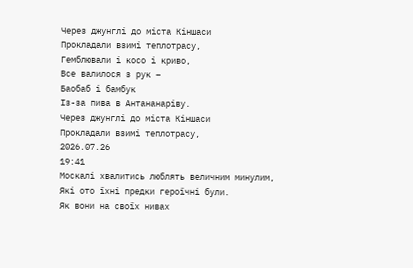Через джунглі до міста Кіншаси
Прокладали взимі теплотрасу,
Гемблювали і косо і криво,
Все валилося з рук –
Баобаб і бамбук
Із-за пива в Антананаріву.
Через джунглі до міста Кіншаси
Прокладали взимі теплотрасу,
2026.07.26
19:41
Москалі хвалитись люблять величним минулим,
Які ото їхні предки героїчні були.
Як вони на своїх нивах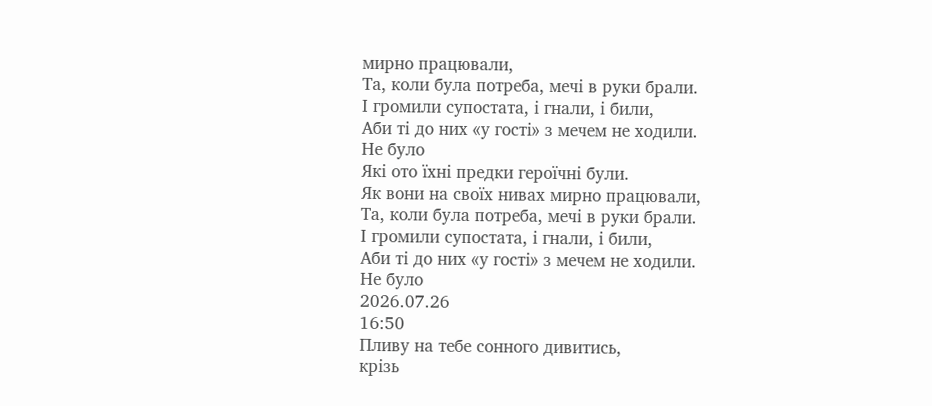мирно працювали,
Та, коли була потреба, мечі в руки брали.
І громили супостата, і гнали, і били,
Аби ті до них «у гості» з мечем не ходили.
Не було
Які ото їхні предки героїчні були.
Як вони на своїх нивах мирно працювали,
Та, коли була потреба, мечі в руки брали.
І громили супостата, і гнали, і били,
Аби ті до них «у гості» з мечем не ходили.
Не було
2026.07.26
16:50
Пливу на тебе сонного дивитись,
крізь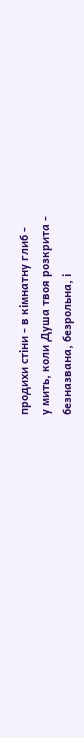продихи стіни - в кімнатну глиб -
у мить, коли Душа твоя розкрита -
безназвана, безрольна, і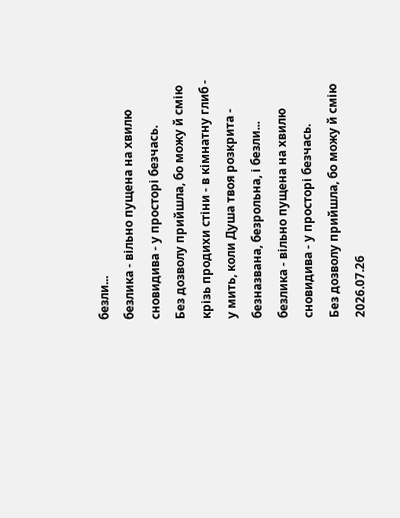безли...
безлика - вільно пущена на хвилю
сновидива - у просторі безчась.
Без дозволу прийшла, бо можу й смію
крізь продихи стіни - в кімнатну глиб -
у мить, коли Душа твоя розкрита -
безназвана, безрольна, і безли...
безлика - вільно пущена на хвилю
сновидива - у просторі безчась.
Без дозволу прийшла, бо можу й смію
2026.07.26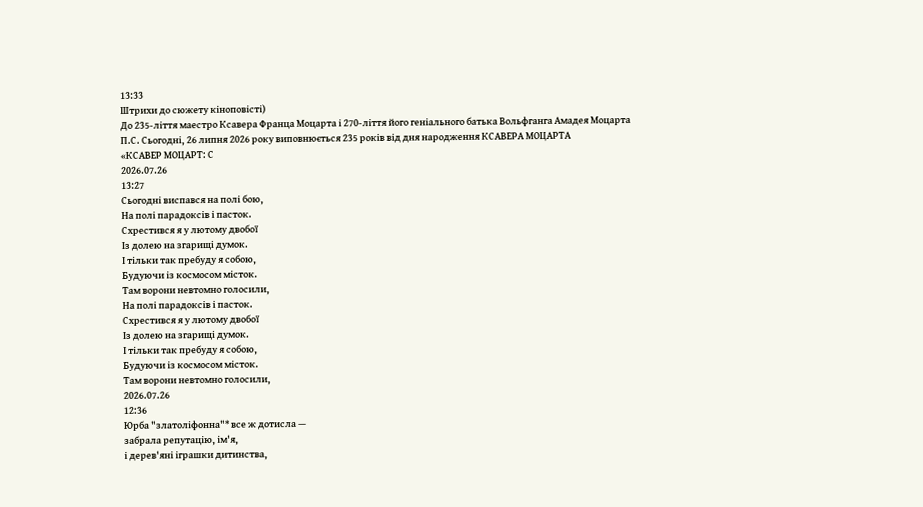13:33
Штрихи до сюжету кіноповісті)
До 235-ліття маестро Ксавера Франца Моцарта і 270-ліття його геніального батька Вольфганга Амадея Моцарта
П.С. Сьогодні, 26 липня 2026 року виповнюється 235 років від дня народження КСАВЕРА МОЦАРТА
«КСАВЕР МОЦАРТ: С
2026.07.26
13:27
Сьогодні виспався на полі бою,
На полі парадоксів і пасток.
Схрестився я у лютому двобої
Із долею на згарищі думок.
І тільки так пребуду я собою,
Будуючи із космосом місток.
Там ворони невтомно голосили,
На полі парадоксів і пасток.
Схрестився я у лютому двобої
Із долею на згарищі думок.
І тільки так пребуду я собою,
Будуючи із космосом місток.
Там ворони невтомно голосили,
2026.07.26
12:36
Юрба "златоліфонна"* все ж дотисла —
забрала репутацію, ім'я,
і дерев'яні іграшки дитинства,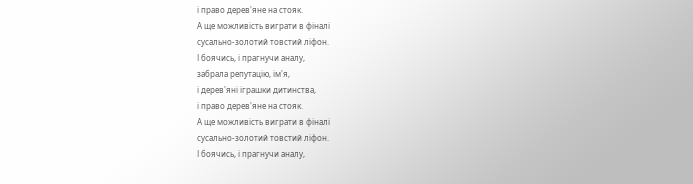і право дерев'яне на стояк.
А ще можливість виграти в фіналі
сусально-золотий товстий ліфон.
І боячись, і прагнучи аналу,
забрала репутацію, ім'я,
і дерев'яні іграшки дитинства,
і право дерев'яне на стояк.
А ще можливість виграти в фіналі
сусально-золотий товстий ліфон.
І боячись, і прагнучи аналу,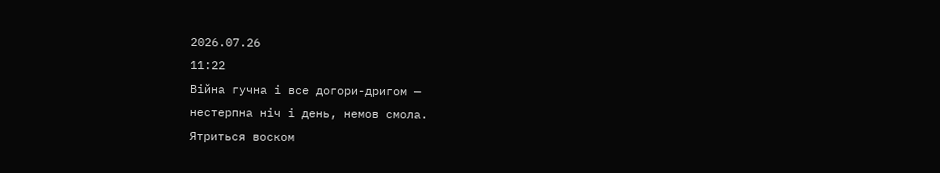2026.07.26
11:22
Війна гучна і все догори-дригом —
нестерпна ніч і день, немов смола.
Ятриться воском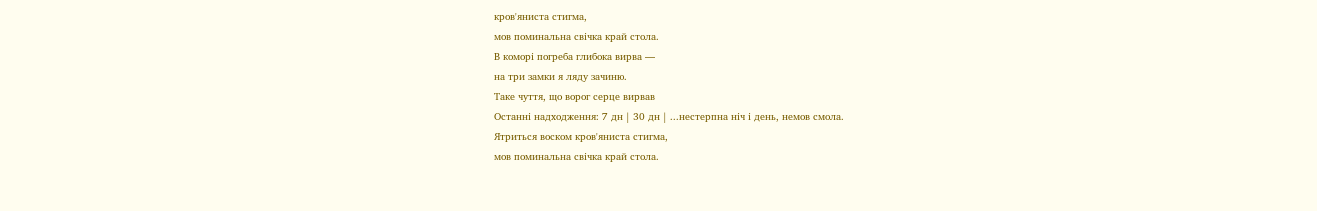кров'яниста стигма,
мов поминальна свічка край стола.
В коморі погреба глибока вирва —
на три замки я ляду зачиню.
Таке чуття, що ворог серце вирвав
Останні надходження: 7 дн | 30 дн | ...нестерпна ніч і день, немов смола.
Ятриться воском кров'яниста стигма,
мов поминальна свічка край стола.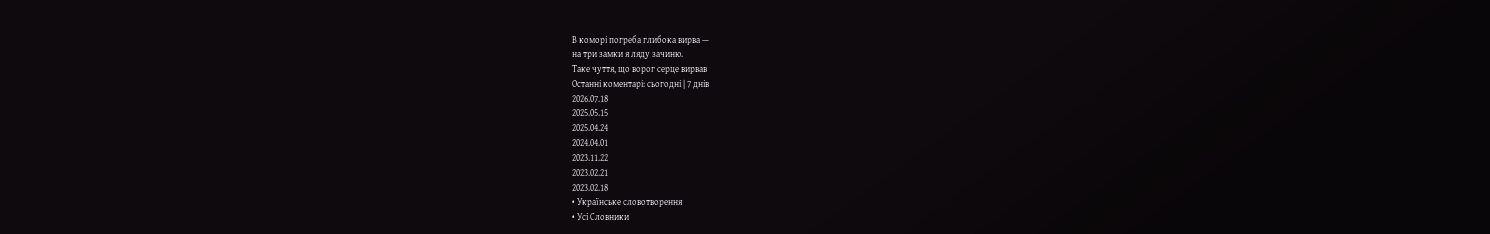В коморі погреба глибока вирва —
на три замки я ляду зачиню.
Таке чуття, що ворог серце вирвав
Останні коментарі: сьогодні | 7 днів
2026.07.18
2025.05.15
2025.04.24
2024.04.01
2023.11.22
2023.02.21
2023.02.18
• Українське словотворення
• Усі Словники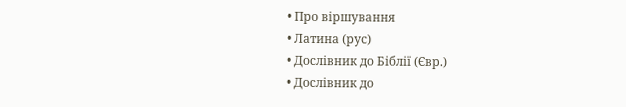• Про віршування
• Латина (рус)
• Дослівник до Біблії (Євр.)
• Дослівник до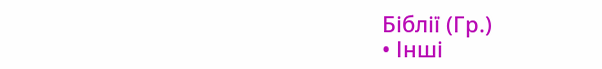Біблії (Гр.)
• Інші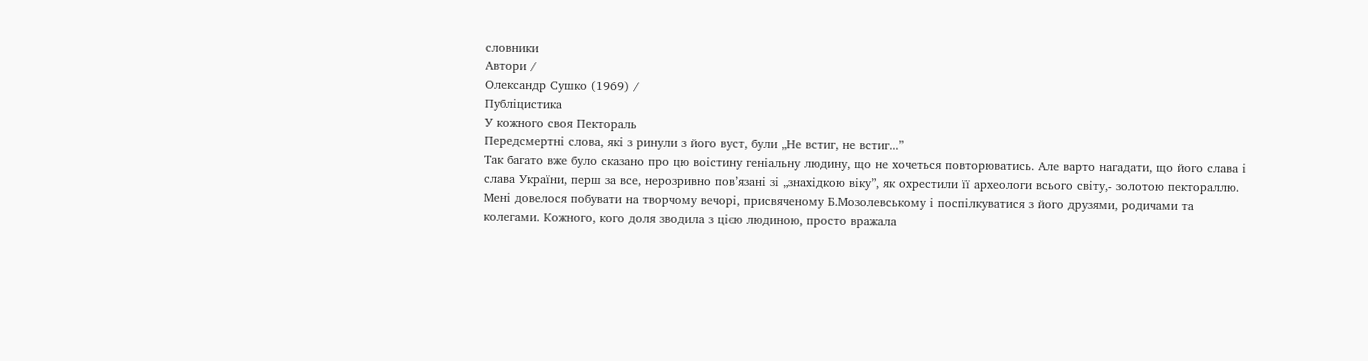словники
Автори /
Олександр Сушко (1969) /
Публіцистика
У кожного своя Пектораль
Передсмертні слова, які з ринули з його вуст, були „Не встиг, не встиг...”
Так багато вже було сказано про цю воістину геніальну людину, що не хочеться повторюватись. Але варто нагадати, що його слава і слава України, перш за все, нерозривно пов’язані зі „знахідкою віку”, як охрестили її археологи всього світу,- золотою пектораллю.
Мені довелося побувати на творчому вечорі, присвяченому Б.Мозолевському і поспілкуватися з його друзями, родичами та колегами. Кожного, кого доля зводила з цією людиною, просто вражала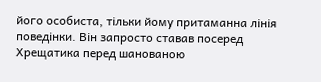його особиста, тільки йому притаманна лінія поведінки. Він запросто ставав посеред Хрещатика перед шанованою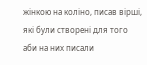жінкою на коліно, писав вірші, які були створені для того аби на них писали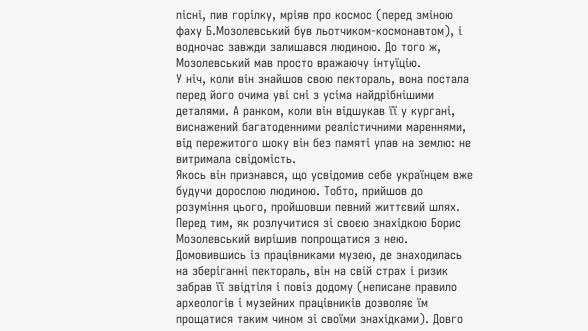пісні, пив горілку, мріяв про космос (перед зміною фаху Б.Мозолевський був льотчиком-космонавтом), і водночас завжди залишався людиною. До того ж, Мозолевський мав просто вражаючу інтуїцію.
У ніч, коли він знайшов свою пектораль, вона постала перед його очима уві сні з усіма найдрібнішими деталями. А ранком, коли він відшукав її у кургані, виснажений багатоденними реалістичними мареннями, від пережитого шоку він без памяті упав на землю: не витримала свідомість.
Якось він признався, що усвідомив себе українцем вже будучи дорослою людиною. Тобто, прийшов до розуміння цього, пройшовши певний життєвий шлях.
Перед тим, як розлучитися зі своєю знахідкою Борис Мозолевський вирішив попрощатися з нею. Домовившись із працівниками музею, де знаходилась на зберіганні пектораль, він на свій страх і ризик забрав її звідтіля і повіз додому (неписане правило археологів і музейних працівників дозволяє їм прощатися таким чином зі своїми знахідками). Довго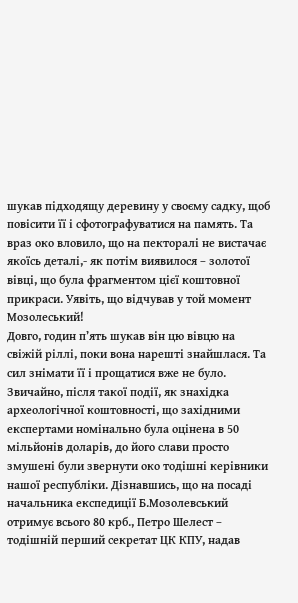шукав підходящу деревину у своєму садку, щоб повісити її і сфотографуватися на память. Та враз око вловило, що на пекторалі не вистачає якоїсь деталі,- як потім виявилося – золотої вівці, що була фрагментом цієї коштовної прикраси. Уявіть, що відчував у той момент Мозолеський!
Довго, годин п’ять шукав він цю вівцю на свіжій ріллі, поки вона нарешті знайшлася. Та сил знімати її і прощатися вже не було.
Звичайно, після такої події, як знахідка археологічної коштовності, що західними експертами номінально була оцінена в 50 мільйонів доларів, до його слави просто змушені були звернути око тодішні керівники нашої республіки. Дізнавшись, що на посаді начальника експедиції Б.Мозолевський отримує всього 80 крб., Петро Шелест – тодішній перший секретат ЦК КПУ, надав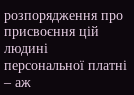розпорядження про присвоєння цій людині персональної платні – аж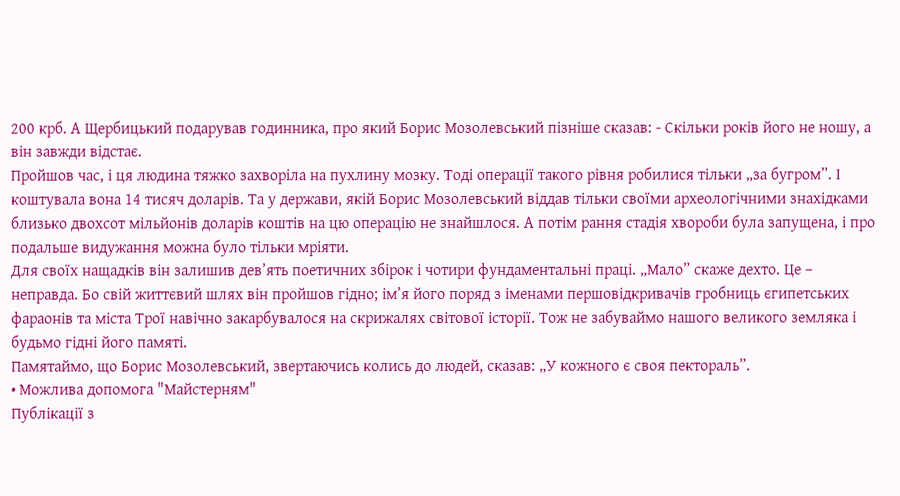200 крб. А Щербицький подарував годинника, про який Борис Мозолевський пізніше сказав: - Скільки років його не ношу, а він завжди відстає.
Пройшов час, і ця людина тяжко захворіла на пухлину мозку. Тоді операції такого рівня робилися тільки „за бугром”. І коштувала вона 14 тисяч доларів. Та у держави, якій Борис Мозолевський віддав тільки своїми археологічними знахідками близько двохсот мільйонів доларів коштів на цю операцію не знайшлося. А потім рання стадія хвороби була запущена, і про подальше видужання можна було тільки мріяти.
Для своїх нащадків він залишив дев’ять поетичних збірок і чотири фундаментальні праці. „Мало” скаже дехто. Це – неправда. Бо свій життєвий шлях він пройшов гідно; ім’я його поряд з іменами першовідкривачів гробниць єгипетських фараонів та міста Трої навічно закарбувалося на скрижалях світової історії. Тож не забуваймо нашого великого земляка і будьмо гідні його памяті.
Памятаймо, що Борис Мозолевський, звертаючись колись до людей, сказав: „У кожного є своя пектораль”.
• Можлива допомога "Майстерням"
Публікації з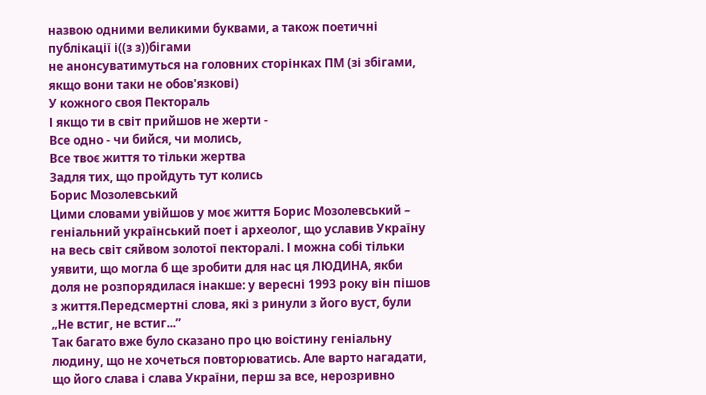назвою одними великими буквами, а також поетичні публікації і((з з))бігами
не анонсуватимуться на головних сторінках ПМ (зі збігами, якщо вони таки не обов'язкові)
У кожного своя Пектораль
І якщо ти в світ прийшов не жерти -
Все одно - чи бийся, чи молись,
Все твоє життя то тільки жертва
Задля тих, що пройдуть тут колись
Борис Мозолевський
Цими словами увійшов у моє життя Борис Мозолевський – геніальний український поет і археолог, що уславив Україну на весь світ сяйвом золотої пекторалі. І можна собі тільки уявити, що могла б ще зробити для нас ця ЛЮДИНА, якби доля не розпорядилася інакше: у вересні 1993 року він пішов з життя.Передсмертні слова, які з ринули з його вуст, були „Не встиг, не встиг...”
Так багато вже було сказано про цю воістину геніальну людину, що не хочеться повторюватись. Але варто нагадати, що його слава і слава України, перш за все, нерозривно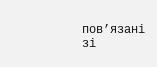пов’язані зі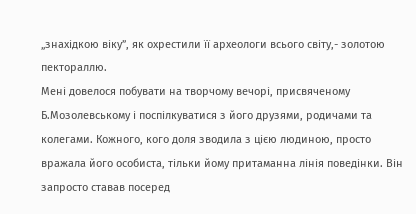„знахідкою віку”, як охрестили її археологи всього світу,- золотою пектораллю.
Мені довелося побувати на творчому вечорі, присвяченому Б.Мозолевському і поспілкуватися з його друзями, родичами та колегами. Кожного, кого доля зводила з цією людиною, просто вражала його особиста, тільки йому притаманна лінія поведінки. Він запросто ставав посеред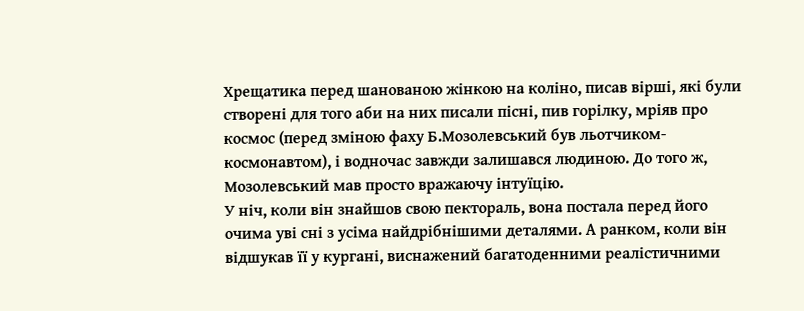Хрещатика перед шанованою жінкою на коліно, писав вірші, які були створені для того аби на них писали пісні, пив горілку, мріяв про космос (перед зміною фаху Б.Мозолевський був льотчиком-космонавтом), і водночас завжди залишався людиною. До того ж, Мозолевський мав просто вражаючу інтуїцію.
У ніч, коли він знайшов свою пектораль, вона постала перед його очима уві сні з усіма найдрібнішими деталями. А ранком, коли він відшукав її у кургані, виснажений багатоденними реалістичними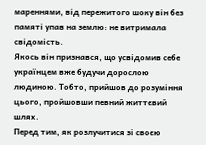мареннями, від пережитого шоку він без памяті упав на землю: не витримала свідомість.
Якось він признався, що усвідомив себе українцем вже будучи дорослою людиною. Тобто, прийшов до розуміння цього, пройшовши певний життєвий шлях.
Перед тим, як розлучитися зі своєю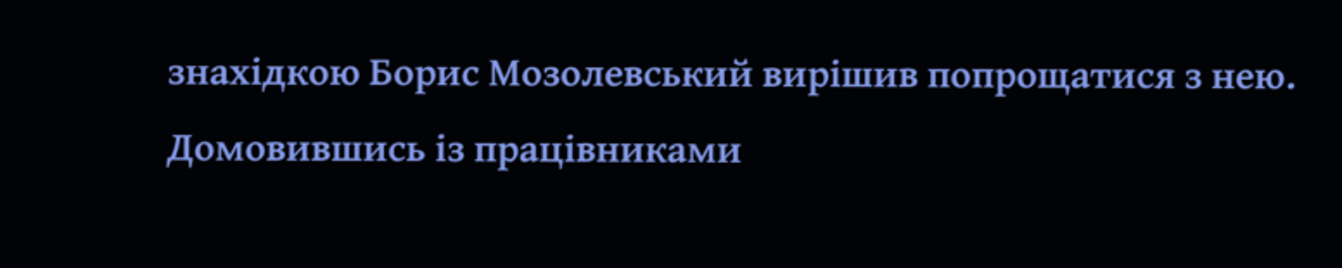знахідкою Борис Мозолевський вирішив попрощатися з нею. Домовившись із працівниками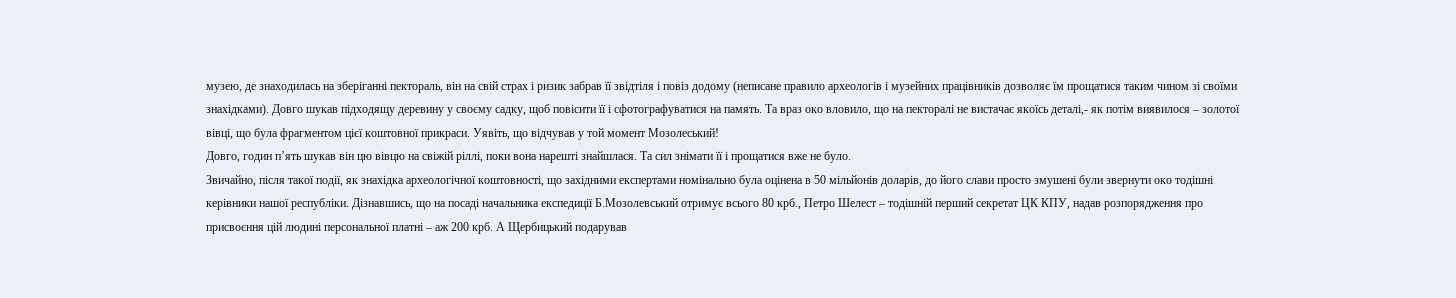музею, де знаходилась на зберіганні пектораль, він на свій страх і ризик забрав її звідтіля і повіз додому (неписане правило археологів і музейних працівників дозволяє їм прощатися таким чином зі своїми знахідками). Довго шукав підходящу деревину у своєму садку, щоб повісити її і сфотографуватися на память. Та враз око вловило, що на пекторалі не вистачає якоїсь деталі,- як потім виявилося – золотої вівці, що була фрагментом цієї коштовної прикраси. Уявіть, що відчував у той момент Мозолеський!
Довго, годин п’ять шукав він цю вівцю на свіжій ріллі, поки вона нарешті знайшлася. Та сил знімати її і прощатися вже не було.
Звичайно, після такої події, як знахідка археологічної коштовності, що західними експертами номінально була оцінена в 50 мільйонів доларів, до його слави просто змушені були звернути око тодішні керівники нашої республіки. Дізнавшись, що на посаді начальника експедиції Б.Мозолевський отримує всього 80 крб., Петро Шелест – тодішній перший секретат ЦК КПУ, надав розпорядження про присвоєння цій людині персональної платні – аж 200 крб. А Щербицький подарував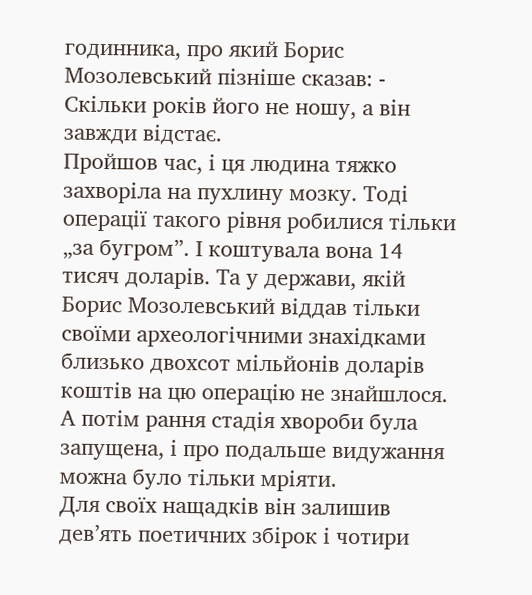годинника, про який Борис Мозолевський пізніше сказав: - Скільки років його не ношу, а він завжди відстає.
Пройшов час, і ця людина тяжко захворіла на пухлину мозку. Тоді операції такого рівня робилися тільки „за бугром”. І коштувала вона 14 тисяч доларів. Та у держави, якій Борис Мозолевський віддав тільки своїми археологічними знахідками близько двохсот мільйонів доларів коштів на цю операцію не знайшлося. А потім рання стадія хвороби була запущена, і про подальше видужання можна було тільки мріяти.
Для своїх нащадків він залишив дев’ять поетичних збірок і чотири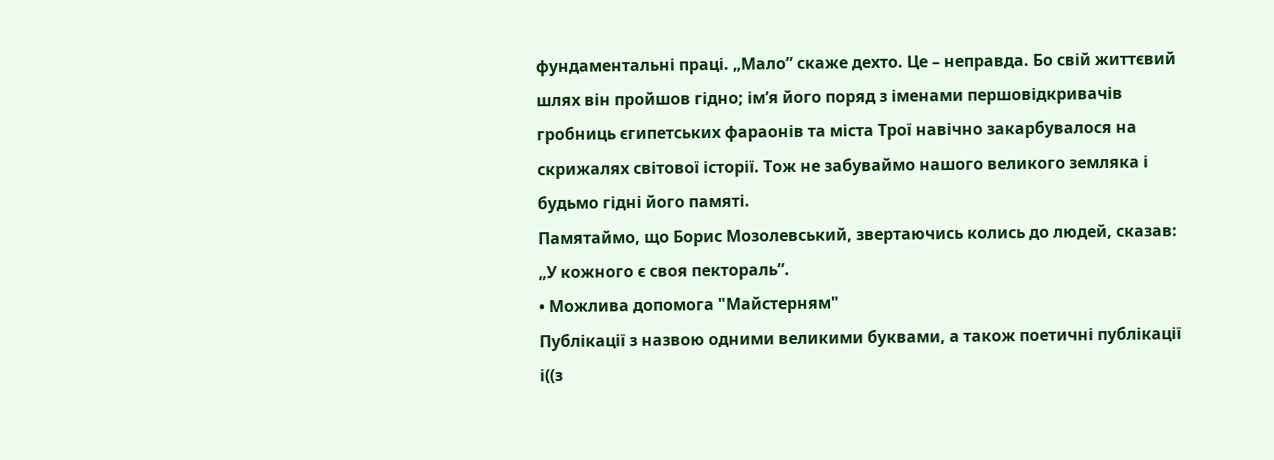фундаментальні праці. „Мало” скаже дехто. Це – неправда. Бо свій життєвий шлях він пройшов гідно; ім’я його поряд з іменами першовідкривачів гробниць єгипетських фараонів та міста Трої навічно закарбувалося на скрижалях світової історії. Тож не забуваймо нашого великого земляка і будьмо гідні його памяті.
Памятаймо, що Борис Мозолевський, звертаючись колись до людей, сказав: „У кожного є своя пектораль”.
• Можлива допомога "Майстерням"
Публікації з назвою одними великими буквами, а також поетичні публікації і((з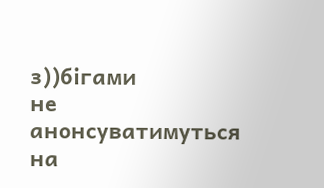з))бігами
не анонсуватимуться на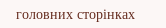головних сторінках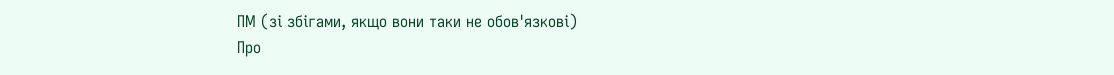ПМ (зі збігами, якщо вони таки не обов'язкові)
Про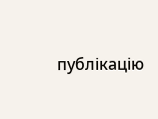публікацію